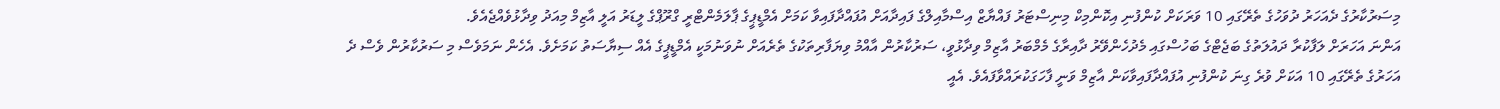މިސަރުކާރުގެ ދެއަހަރު ދުވަހުގެ ތެރޭގައި 10 ވަރަކަށް ކުންފުނި އިކޮންމިކް މިނިސްޓަރު ފައްޔާޒް އިސްމާއިލްގެ ފައިދާއަށް އުފައްދާފައިވާ ކަމަށް އެމްޑީޕީގެ ޕާލަމެންޓްރީ ގްރޫޕްގެ ލީޑަރު އަލީ އާޒިމް މިއަދު ވިދާޅުވެއްޖެއެވެ.
އަންނަ އަހަރަށް ލަފާކުރާ ދައުލަތުގެ ބަޖެޓްގެ ބަހުސްގައި މެދުހެންވޭރު ދާއިރާގެ މެމްބަރު އާޒިމް ވިދާޅުވީ، ސަރުކާރުން އާއްމު ވިޔަފާރިތަކުގެ ތެރެއަށް ނުވަނުމަކީ އެމްޑީޕީގެ އެއް ސިޔާސަތު ކަމަށެވެ. އެހެން ނަމަވެސް މި ސަރުކާރުން ވެސް ދެ އަހަރުގެ ތެރޭގައި 10 އަކަށް ވުރެ ގިނަ ކުންފުނި އުފައްދާފައިވާކަން އާޒިމް ވަނީ ފާހަގަކުރައްވާފައެވެ. އެއީ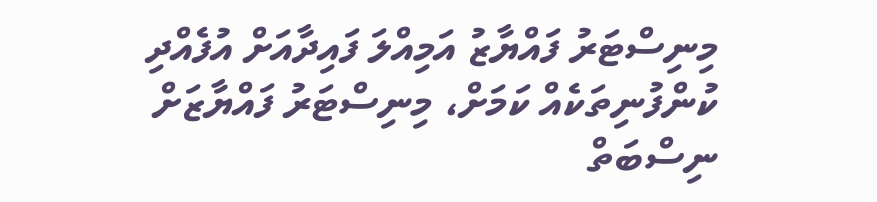މިނިސްޓަރު ފައްޔާޒު އަމިއްލަ ފައިދާއަށް އުފެއްދި ކުންފުނިތަކެއް ކަމަށް، މިނިސްޓަރު ފައްޔާޒަށް ނިސްބަތް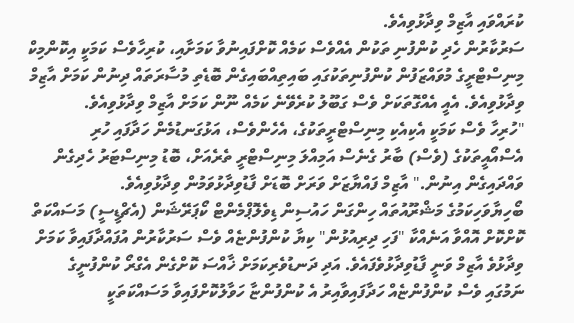ކުރައްވައި އާޒިމް ވިދާޅުވިއެވެ.
ސަރުކާރުން ހެދި ކުންފުނި ތަކުން އެއްވެސް ކަމެއް ކޮށްފައިނުވާ ކަމަށާއި، ކުރިހާވެސް ކަމަކީ އިކޮންމިކް މިނިސްޓްރީގެ މުވައްޒަފުން ކުންފުނިތަކުގައި ބައިތިއްބައިގެން ބޮޑެތި މުސާރަތައް ދިނުން ކަމަށް އާޒިމް ވިދާޅުވިއެވެ. އެއީ އެއްގޮތަކަށް ވެސް ގަބޫލު ކުރެވޭނެ ކަމެއް ނޫން ކަމަށް އާޒިމް ވިދާޅުވިއެވެ.
"ހުރިހާ ވެސް ކަމަކީ އެކިއެކި މިނިސްޓްރީތަކުގެ، އެހެންވެސް، އަޅުގަނޑުމެން ހަދާފައި ހުރި އެސްއޯއީތަކުގެ (ވެސް) ބާރު ގެނެސް އަމިއްލަ މިނިސްޓްރީ ތެރެއަށް، ބޮޑު މިނިސްޓަރު ހެދިގެން ވައްދައިގެން އިނުން." އާޒިމް ފައްޔާޒަށް ވަރަށް ބޮޑަށް ފާޑުވިދާޅުވަމުން ވިދާޅުވިއެވެ.
ބޯހިޔާވަހިކަމުގެ މަޝްރޫއުތައް ހިންގަން ހައުސިން ޑިވެލޮޕްމެންޓް ކޯޕަރޭޝަން (އެޗްޑީސީ) މަސައްކަތް ކޮށްކޮށް އޮއްވާ އަނެއްކާ "ފަހި ދިރިއުޅުން" ކިޔާ ކުންފުންޏެއް ވެސް ސަރުކާރުން އުފައްދާފައިވާ ކަމަށް ވިދާޅުވެ އާޒިމް ވަނީ ފާޑުވިދާޅުވެފައެވެ. އަދި ދަނޑުވެރިކަމަށް ޚާއްސަ ކޮށްގެން އެގްރޯ ކުންފުނީގެ ނަމުގައި ވެސް ކުންފުންޏެއް ހަދާފައިވާއިރު އެ ކުންފުންޏާ ހަވާލުކޮށްފައިވާ މަސައްކަތަކީ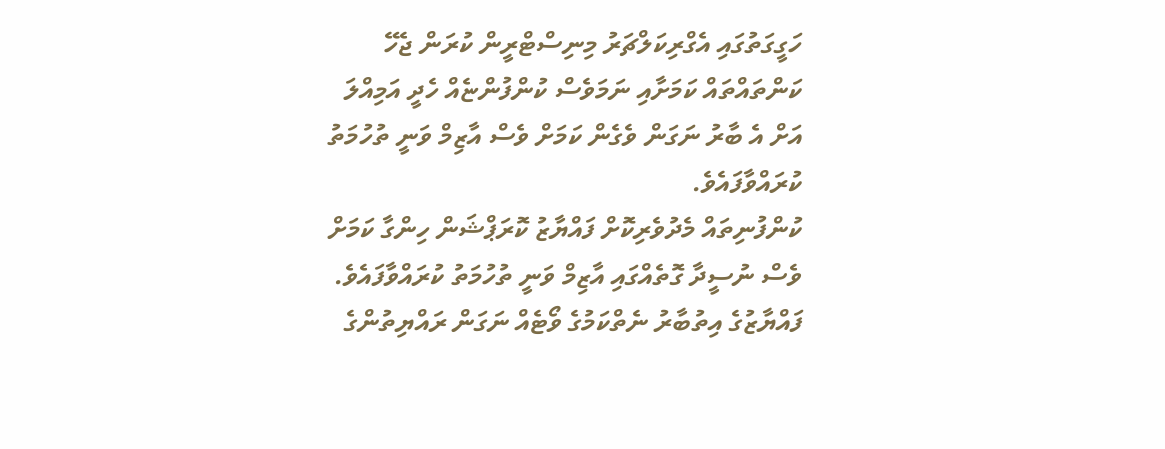ހަގީގަތުގައި އެގްރިކަލްޗަރު މިނިސްޓްރީން ކުރަން ޖެހޭ ކަންތައްތައް ކަމަށާއި ނަމަވެސް ކުންފުންޏެއް ހެދީ އަމިއްލަ އަށް އެ ބާރު ނަގަން ވެގެން ކަމަށް ވެސް އާޒިމް ވަނީ ތުހުމަތު ކުރައްވާފައެވެ.
ކުންފުނިތައް މެދުވެރިކޮށް ފައްޔާޒު ކޮރަޕްޝަން ހިންގާ ކަމަށް ވެސް ނުސީދާ ގޮތެއްގައި އާޒިމް ވަނީ ތުހުމަތު ކުރައްވާފައެވެ. ފައްޔާޒުގެ އިތުބާރު ނެތްކަމުގެ ވޯޓެއް ނަގަން ރައްޔިތުންގެ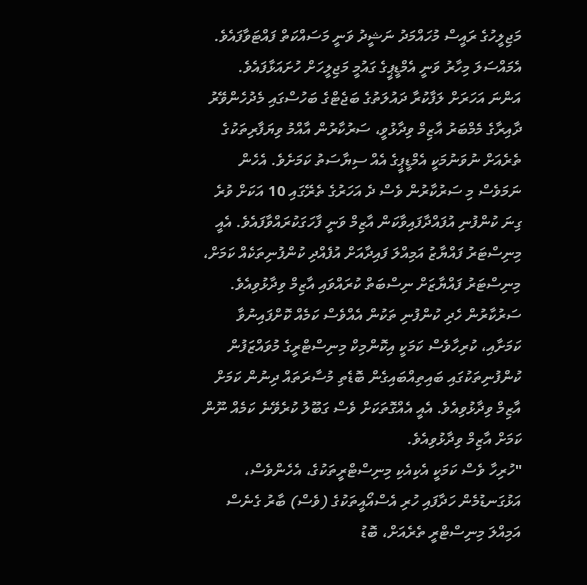މަޖިލީހުގެ ރައީސް މުހައްމަދު ނަޝީދު ވަނީ މަސައްކަތް ފައްޓަވާފައެވެ. އެމައްސަލަ މިހާރު ވަނީ އެމްޑީޕީގެ ގައުމީ މަޖިލީހަށް ހުށައަޅާފައެވެ.
އަންނަ އަހަރަށް ލަފާކުރާ ދައުލަތުގެ ބަޖެޓްގެ ބަހުސްގައި މެދުހެންވޭރު ދާއިރާގެ މެމްބަރު އާޒިމް ވިދާޅުވީ، ސަރުކާރުން އާއްމު ވިޔަފާރިތަކުގެ ތެރެއަށް ނުވަނުމަކީ އެމްޑީޕީގެ އެއް ސިޔާސަތު ކަމަށެވެ. އެހެން ނަމަވެސް މި ސަރުކާރުން ވެސް ދެ އަހަރުގެ ތެރޭގައި 10 އަކަށް ވުރެ ގިނަ ކުންފުނި އުފައްދާފައިވާކަން އާޒިމް ވަނީ ފާހަގަކުރައްވާފައެވެ. އެއީ މިނިސްޓަރު ފައްޔާޒު އަމިއްލަ ފައިދާއަށް އުފެއްދި ކުންފުނިތަކެއް ކަމަށް، މިނިސްޓަރު ފައްޔާޒަށް ނިސްބަތް ކުރައްވައި އާޒިމް ވިދާޅުވިއެވެ.
ސަރުކާރުން ހެދި ކުންފުނި ތަކުން އެއްވެސް ކަމެއް ކޮށްފައިނުވާ ކަމަށާއި، ކުރިހާވެސް ކަމަކީ އިކޮންމިކް މިނިސްޓްރީގެ މުވައްޒަފުން ކުންފުނިތަކުގައި ބައިތިއްބައިގެން ބޮޑެތި މުސާރަތައް ދިނުން ކަމަށް އާޒިމް ވިދާޅުވިއެވެ. އެއީ އެއްގޮތަކަށް ވެސް ގަބޫލު ކުރެވޭނެ ކަމެއް ނޫން ކަމަށް އާޒިމް ވިދާޅުވިއެވެ.
"ހުރިހާ ވެސް ކަމަކީ އެކިއެކި މިނިސްޓްރީތަކުގެ، އެހެންވެސް، އަޅުގަނޑުމެން ހަދާފައި ހުރި އެސްއޯއީތަކުގެ (ވެސް) ބާރު ގެނެސް އަމިއްލަ މިނިސްޓްރީ ތެރެއަށް، ބޮޑު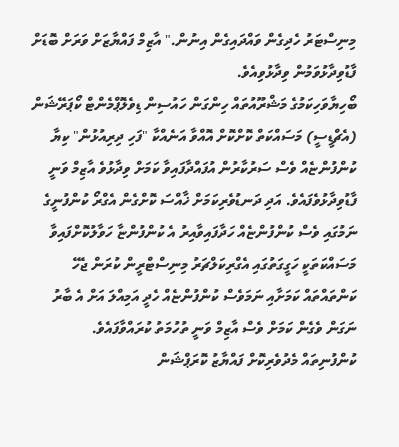މިނިސްޓަރު ހެދިގެން ވައްދައިގެން އިނުން." އާޒިމް ފައްޔާޒަށް ވަރަށް ބޮޑަށް ފާޑުވިދާޅުވަމުން ވިދާޅުވިއެވެ.
ބޯހިޔާވަހިކަމުގެ މަޝްރޫއުތައް ހިންގަން ހައުސިން ޑިވެލޮޕްމެންޓް ކޯޕަރޭޝަން (އެޗްޑީސީ) މަސައްކަތް ކޮށްކޮށް އޮއްވާ އަނެއްކާ "ފަހި ދިރިއުޅުން" ކިޔާ ކުންފުންޏެއް ވެސް ސަރުކާރުން އުފައްދާފައިވާ ކަމަށް ވިދާޅުވެ އާޒިމް ވަނީ ފާޑުވިދާޅުވެފައެވެ. އަދި ދަނޑުވެރިކަމަށް ޚާއްސަ ކޮށްގެން އެގްރޯ ކުންފުނީގެ ނަމުގައި ވެސް ކުންފުންޏެއް ހަދާފައިވާއިރު އެ ކުންފުންޏާ ހަވާލުކޮށްފައިވާ މަސައްކަތަކީ ހަގީގަތުގައި އެގްރިކަލްޗަރު މިނިސްޓްރީން ކުރަން ޖެހޭ ކަންތައްތައް ކަމަށާއި ނަމަވެސް ކުންފުންޏެއް ހެދީ އަމިއްލަ އަށް އެ ބާރު ނަގަން ވެގެން ކަމަށް ވެސް އާޒިމް ވަނީ ތުހުމަތު ކުރައްވާފައެވެ.
ކުންފުނިތައް މެދުވެރިކޮށް ފައްޔާޒު ކޮރަޕްޝަން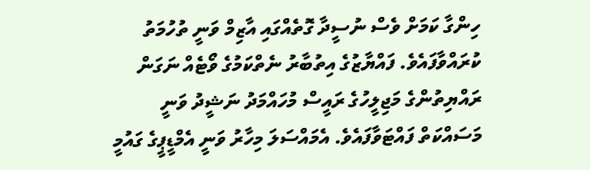ހިންގާ ކަމަށް ވެސް ނުސީދާ ގޮތެއްގައި އާޒިމް ވަނީ ތުހުމަތު ކުރައްވާފައެވެ. ފައްޔާޒުގެ އިތުބާރު ނެތްކަމުގެ ވޯޓެއް ނަގަން ރައްޔިތުންގެ މަޖިލީހުގެ ރައީސް މުހައްމަދު ނަޝީދު ވަނީ މަސައްކަތް ފައްޓަވާފައެވެ. އެމައްސަލަ މިހާރު ވަނީ އެމްޑީޕީގެ ގައުމީ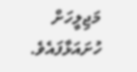މަޖިލީހަށް ހުށައަޅާފައެވެ.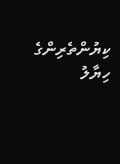ކިޔުންތެރިންގެ ހިޔާލު